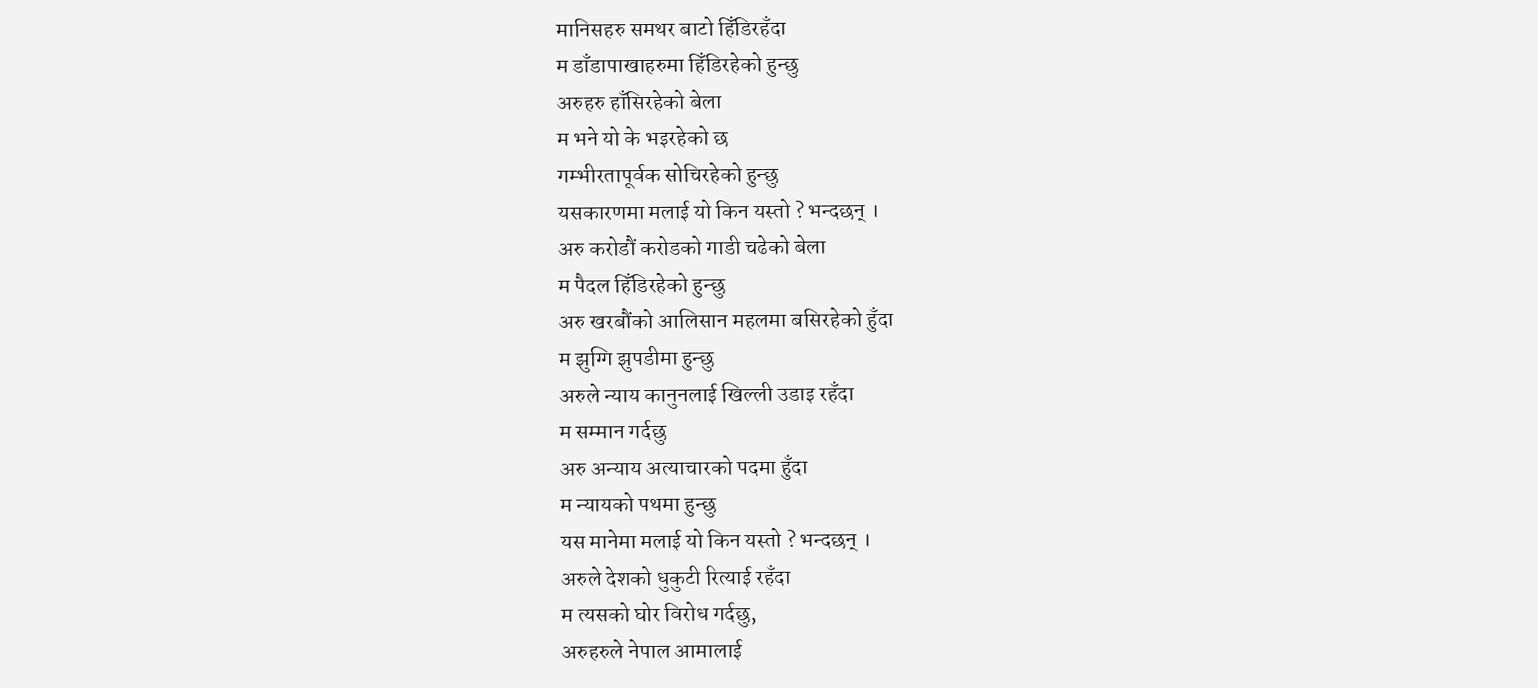मानिसहरु समथर बाटो हिँडिरहँदा
म डाँडापाखाहरुमा हिँडिरहेको हुन्छु
अरुहरु हाँसिरहेको बेला
म भने यो के भइरहेको छ
गम्भीरतापूर्वक सोचिरहेको हुन्छु
यसकारणमा मलाई यो किन यस्तो ? भन्दछन् ।
अरु करोडौं करोडको गाडी चढेको बेला
म पैदल हिँडिरहेको हुन्छु
अरु खरबौंको आलिसान महलमा बसिरहेको हुँदा
म झुग्गि झुपडीमा हुन्छु
अरुले न्याय कानुनलाई खिल्ली उडाइ रहँदा
म सम्मान गर्दछु
अरु अन्याय अत्याचारको पदमा हुँदा
म न्यायको पथमा हुन्छु
यस मानेमा मलाई यो किन यस्तो ? भन्दछन् ।
अरुले देशको धुकुटी रित्याई रहँदा
म त्यसको घोर विरोध गर्दछु,
अरुहरुले नेपाल आमालाई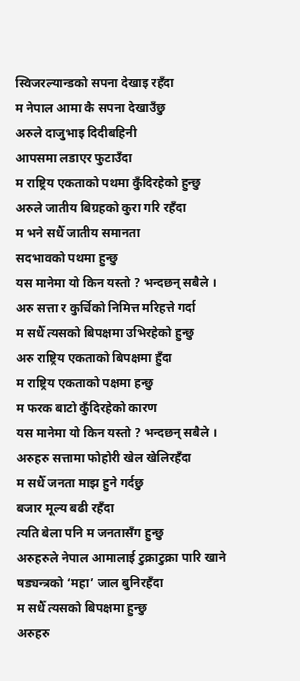स्विजरल्यान्डको सपना देखाइ रहँदा
म नेपाल आमा कै सपना देखाउँछु
अरुले दाजुभाइ दिदीबहिनी
आपसमा लडाएर फुटाउँदा
म राष्ट्रिय एकताको पथमा कुँदिरहेको हुन्छु
अरुले जातीय बिग्रहको कुरा गरि रहँदा
म भने सधैँ जातीय समानता
सदभावको पथमा हुन्छु
यस मानेमा यो किन यस्तो ? भन्दछन् सबैले ।
अरु सत्ता र कुर्चिको निमित्त मरिहत्ते गर्दा
म सधैँ त्यसको बिपक्षमा उभिरहेको हुन्छु
अरु राष्ट्रिय एकताको बिपक्षमा हुँदा
म राष्ट्रिय एकताको पक्षमा हन्छु
म फरक बाटो कुँदिरहेको कारण
यस मानेमा यो किन यस्तो ? भन्दछन् सबैले ।
अरुहरु सत्तामा फोहोरी खेल खेलिरहँदा
म सधैँ जनता माझ हुने गर्दछु
बजार मूल्य बढी रहँदा
त्यति बेला पनि म जनतासँग हुन्छु
अरुहरुले नेपाल आमालाई टुक्राटुक्रा पारि खाने
षड्यन्त्रको ‘महा’ जाल बुनिरहँदा
म सधैँ त्यसको बिपक्षमा हुन्छु
अरुहरु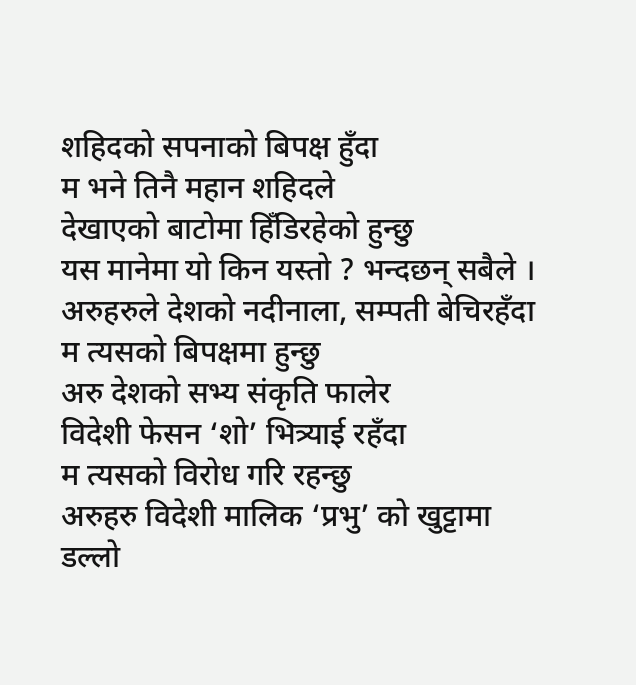शहिदको सपनाको बिपक्ष हुँदा
म भने तिनै महान शहिदले
देखाएको बाटोमा हिँडिरहेको हुन्छु
यस मानेमा यो किन यस्तो ? भन्दछन् सबैले ।
अरुहरुले देशको नदीनाला, सम्पती बेचिरहँदा
म त्यसको बिपक्षमा हुन्छु
अरु देशको सभ्य संकृति फालेर
विदेशी फेसन ‘शो’ भित्र्याई रहँदा
म त्यसको विरोध गरि रहन्छु
अरुहरु विदेशी मालिक ‘प्रभु’ को खुट्टामा
डल्लो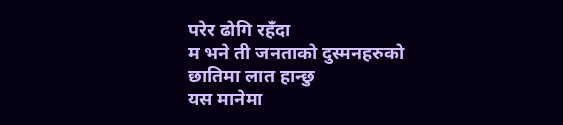परेर ढोगि रहँदा
म भने ती जनताको दुस्मनहरुको छातिमा लात हान्छु
यस मानेमा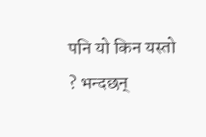पनि यो किन यस्तो ? भन्दछन्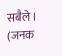सबैले ।
(जनक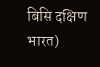बिसि दक्षिण भारत)